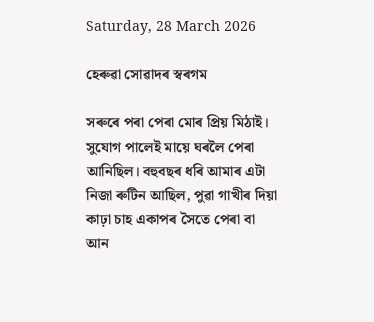Saturday, 28 March 2026

হেৰুৱা সোৱাদৰ স্বৰগম

সৰুৰে পৰা পেৰা মোৰ প্ৰিয় মিঠাই। সুযোগ পালেই মায়ে ঘৰলৈ পেৰা আনিছিল। বহুবছৰ ধৰি আমাৰ এটা নিজা ৰুটিন আছিল, পুৱা গাখীৰ দিয়া কাঢ়া চাহ একাপৰ সৈতে পেৰা বা আন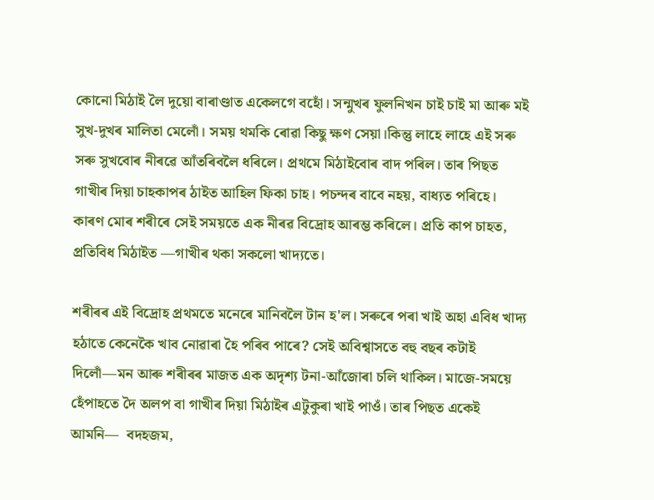কোনো মিঠাই লৈ দুয়ো বাৰাণ্ডাত একেলগে বহোঁ। সন্মুখৰ ফুলনিখন চাই চাই মা আৰু মই সুখ-দুখৰ মালিতা মেলোঁ। সময় থমকি ৰোৱা কিছু ক্ষণ সেয়া।কিন্তু লাহে লাহে এই সৰু সৰু সুখবোৰ নীৰৱে আঁতৰিবলৈ ধৰিলে। প্ৰথমে মিঠাইবোৰ বাদ পৰিল। তাৰ পিছত গাখীৰ দিয়া চাহকাপৰ ঠাইত আহিল ফিকা চাহ। পচন্দৰ বাবে নহয়, বাধ্যত পৰিহে। কাৰণ মোৰ শৰীৰে সেই সময়তে এক নীৰৱ বিদ্ৰোহ আৰম্ভ কৰিলে। প্ৰতি কাপ চাহত, প্ৰতিবিধ মিঠাইত —গাখীৰ থকা সকলো খাদ্যতে।

শৰীৰৰ এই বিদ্ৰোহ প্ৰথমতে মনেৰে মানিবলৈ টান হ'ল। সৰুৰে পৰা খাই অহা এবিধ খাদ্য হঠাতে কেনেকৈ খাব নোৱাৰা হৈ পৰিব পাৰে? সেই অবিশ্বাসতে বহু বছৰ কটাই দিলোঁ—মন আৰু শৰীৰৰ মাজত এক অদৃশ্য টনা-আঁজোৰা চলি থাকিল। মাজে-সময়ে হেঁপাহতে দৈ অলপ বা গাখীৰ দিয়া মিঠাইৰ এটুকুৰা খাই পাওঁ। তাৰ পিছত একেই আমনি—  বদহজম,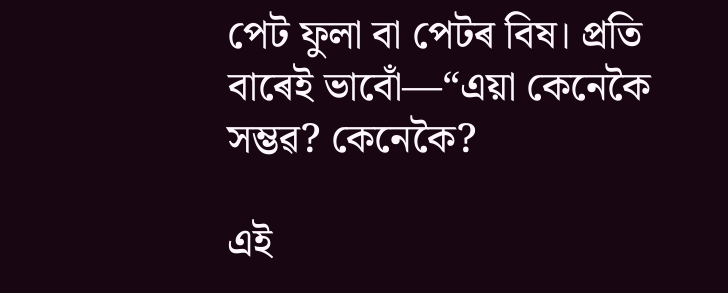পেট ফুলা বা পেটৰ বিষ। প্ৰতি বাৰেই ভাবোঁ—“এয়া কেনেকৈ সম্ভৱ? কেনেকৈ?

এই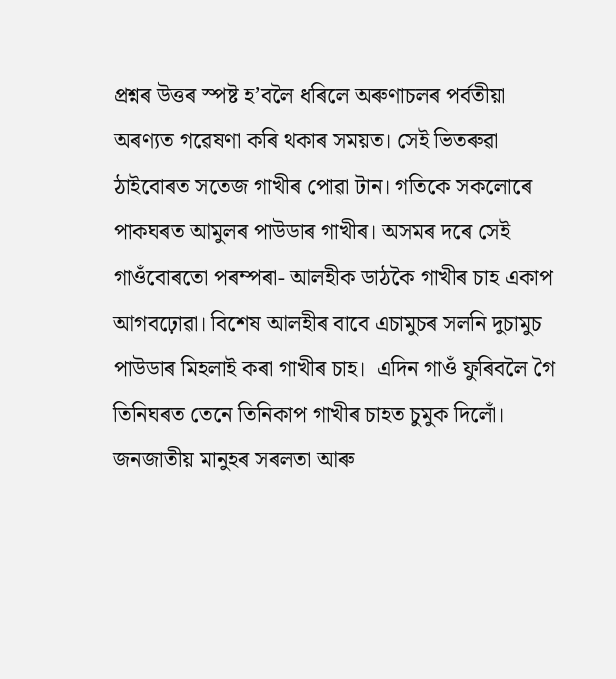প্ৰশ্নৰ উত্তৰ স্পষ্ট হ’বলৈ ধৰিলে অৰুণাচলৰ পৰ্বতীয়া অৰণ্যত গৱেষণা কৰি থকাৰ সময়ত। সেই ভিতৰুৱা ঠাইবোৰত সতেজ গাখীৰ পোৱা টান। গতিকে সকলোৰে পাকঘৰত আমুলৰ পাউডাৰ গাখীৰ। অসমৰ দৰে সেই গাওঁবোৰতো পৰম্পৰা- আলহীক ডাঠকৈ গাখীৰ চাহ একাপ আগবঢ়োৱা। বিশেষ আলহীৰ বাবে এচামুচৰ সলনি দুচামুচ পাউডাৰ মিহলাই কৰা গাখীৰ চাহ।  এদিন গাওঁ ফুৰিবলৈ গৈ তিনিঘৰত তেনে তিনিকাপ গাখীৰ চাহত চুমুক দিলোঁ। জনজাতীয় মানুহৰ সৰলতা আৰু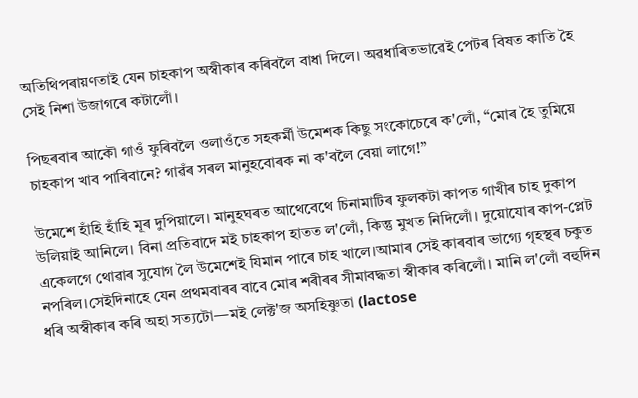অতিথিপৰায়ণতাই যেন চাহকাপ অস্বীকাৰ কৰিবলৈ বাধা দিলে। অৱধাৰিতভাৱেই পেটৰ বিষত কাতি হৈ সেই নিশা উজাগৰে কটালোঁ।

পিছৰবাৰ আকৌ গাওঁ ফুৰিবলৈ ওলাওঁতে সহকৰ্মী উমেশক কিছু সংকোচেৰে ক'লোঁ, “মোৰ হৈ তুমিয়ে চাহকাপ খাব পাৰিবানে? গাৱঁৰ সৰল মানুহবোৰক না ক'বলৈ বেয়া লাগে!”

উমেশে হাঁহি হাঁহি মূৰ দুপিয়ালে। মানুহঘৰত আথেবেথে চিনামাটিৰ ফুলকটা কাপত গাখীৰ চাহ দুকাপ উলিয়াই আনিলে। বিনা প্ৰতিবাদে মই চাহকাপ হাতত ল'লোঁ, কিন্তু মুখত নিদিলোঁ। দুয়োযোৰ কাপ-প্লেট একেলগে থোৱাৰ সুযোগ লৈ উমেশেই যিমান পাৰে চাহ খালে।আমাৰ সেই কাৰবাৰ ভাগ্যে গৃহস্থৰ চকুত নপৰিল।সেইদিনাহে যেন প্ৰথমবাৰৰ বাবে মোৰ শৰীৰৰ সীমাবদ্ধতা স্বীকাৰ কৰিলোঁ। মানি ল'লোঁ বহুদিন ধৰি অস্বীকাৰ কৰি অহা সত্যটো—মই লেক্ট'জ অসহিষ্ণুতা (lactose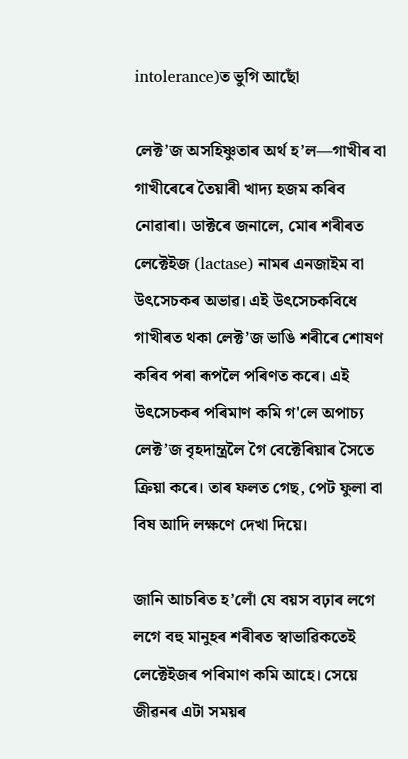intolerance)ত ভুগি আছোঁ

লেক্ট’জ অসহিষ্ণুতাৰ অৰ্থ হ’ল—গাখীৰ বা গাখীৰেৰে তৈয়াৰী খাদ্য হজম কৰিব নোৱাৰা। ডাক্টৰে জনালে, মোৰ শৰীৰত লেক্টেইজ (lactase) নামৰ এনজাইম বা উৎসেচকৰ অভাৱ। এই উৎসেচকবিধে গাখীৰত থকা লেক্ট’জ ভাঙি শৰীৰে শোষণ কৰিব পৰা ৰূপলৈ পৰিণত কৰে। এই উৎসেচকৰ পৰিমাণ কমি গ'লে অপাচ্য লেক্ট’জ বৃহদান্ত্ৰলৈ গৈ বেক্টেৰিয়াৰ সৈতে ক্ৰিয়া কৰে। তাৰ ফলত গেছ, পেট ফুলা বা বিষ আদি লক্ষণে দেখা দিয়ে।

জানি আচৰিত হ’লোঁ যে বয়স বঢ়াৰ লগে লগে বহু মানুহৰ শৰীৰত স্বাভাৱিকতেই লেক্টেইজৰ পৰিমাণ কমি আহে। সেয়ে জীৱনৰ এটা সময়ৰ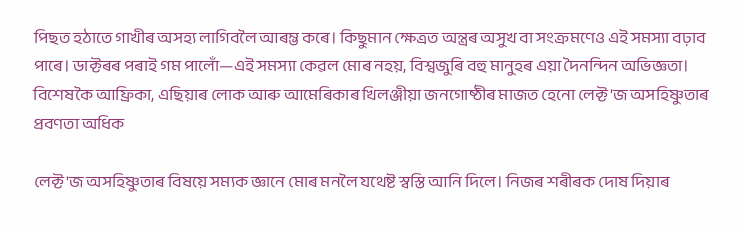পিছত হঠাতে গাখীৰ অসহ্য লাগিবলৈ আৰম্ভ কৰে। কিছুমান ক্ষেত্ৰত অন্ত্ৰৰ অসুখ বা সংক্ৰমণেও এই সমস্যা বঢ়াব পাৰে। ডাক্টৰৰ পৰাই গম পালোঁ—এই সমস্যা কেৱল মোৰ নহয়, বিশ্বজুৰি বহু মানুহৰ এয়া দৈনন্দিন অভিজ্ঞতা। বিশেষকৈ আফ্ৰিকা, এছিয়াৰ লোক আৰু আমেৰিকাৰ খিলঞ্জীয়া জনগোষ্ঠীৰ মাজত হেনো লেক্ট'জ অসহিষ্ণুতাৰ প্ৰবণতা অধিক

লেক্ট'জ অসহিষ্ণুতাৰ বিষয়ে সম্যক জ্ঞানে মোৰ মনলৈ যথেষ্ট স্বস্তি আনি দিলে। নিজৰ শৰীৰক দোষ দিয়াৰ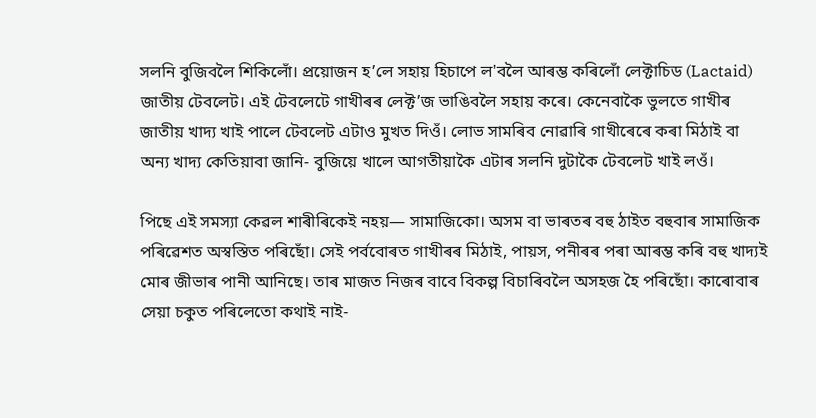সলনি বুজিবলৈ শিকিলোঁ। প্ৰয়োজন হ’লে সহায় হিচাপে ল'বলৈ আৰম্ভ কৰিলোঁ লেক্টাচিড (Lactaid) জাতীয় টেবলেট। এই টেবলেটে গাখীৰৰ লেক্ট’জ ভাঙিবলৈ সহায় কৰে। কেনেবাকৈ ভুলতে গাখীৰ জাতীয় খাদ্য খাই পালে টেবলেট এটাও মুখত দিওঁ। লোভ সামৰিব নোৱাৰি গাখীৰেৰে কৰা মিঠাই বা অন্য খাদ্য কেতিয়াবা জানি- বুজিয়ে খালে আগতীয়াকৈ এটাৰ সলনি দুটাকৈ টেবলেট খাই লওঁ।

পিছে এই সমস্যা কেৱল শাৰীৰিকেই নহয়— সামাজিকো। অসম বা ভাৰতৰ বহু ঠাইত বহুবাৰ সামাজিক পৰিৱেশত অস্বস্তিত পৰিছোঁ। সেই পৰ্ববোৰত গাখীৰৰ মিঠাই, পায়স, পনীৰৰ পৰা আৰম্ভ কৰি বহু খাদ্যই মোৰ জীভাৰ পানী আনিছে। তাৰ মাজত নিজৰ বাবে বিকল্প বিচাৰিবলৈ অসহজ হৈ পৰিছোঁ। কাৰোবাৰ সেয়া চকুত পৰিলেতো কথাই নাই-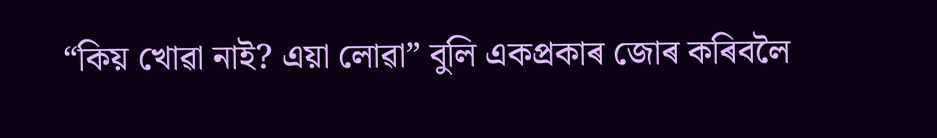“কিয় খোৱা নাই? এয়া লোৱা” বুলি একপ্ৰকাৰ জোৰ কৰিবলৈ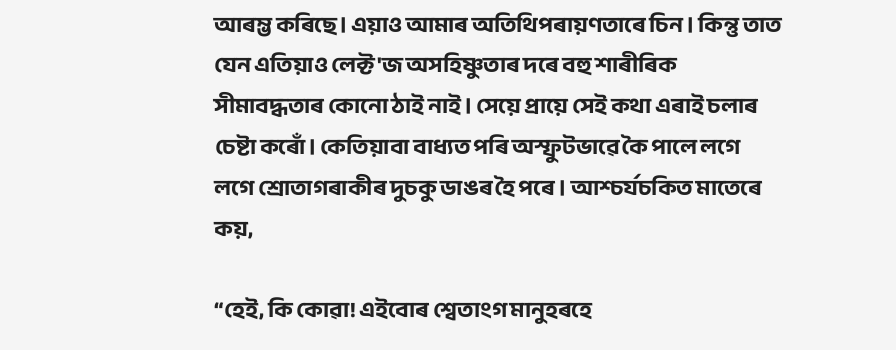আৰম্ভ কৰিছে। এয়াও আমাৰ অতিথিপৰায়ণতাৰে চিন। কিন্তু তাত যেন এতিয়াও লেক্ট'জ অসহিষ্ণুতাৰ দৰে বহু শাৰীৰিক সীমাবদ্ধতাৰ কোনো ঠাই নাই। সেয়ে প্ৰায়ে সেই কথা এৰাই চলাৰ চেষ্টা কৰোঁ। কেতিয়াবা বাধ্যত পৰি অস্ফুটভাৱে কৈ পালে লগে লগে শ্ৰোতাগৰাকীৰ দুচকু ডাঙৰ হৈ পৰে। আশ্চৰ্যচকিত মাতেৰে কয়,

“হেই, কি কোৱা! এইবোৰ শ্বেতাংগ মানুহৰহে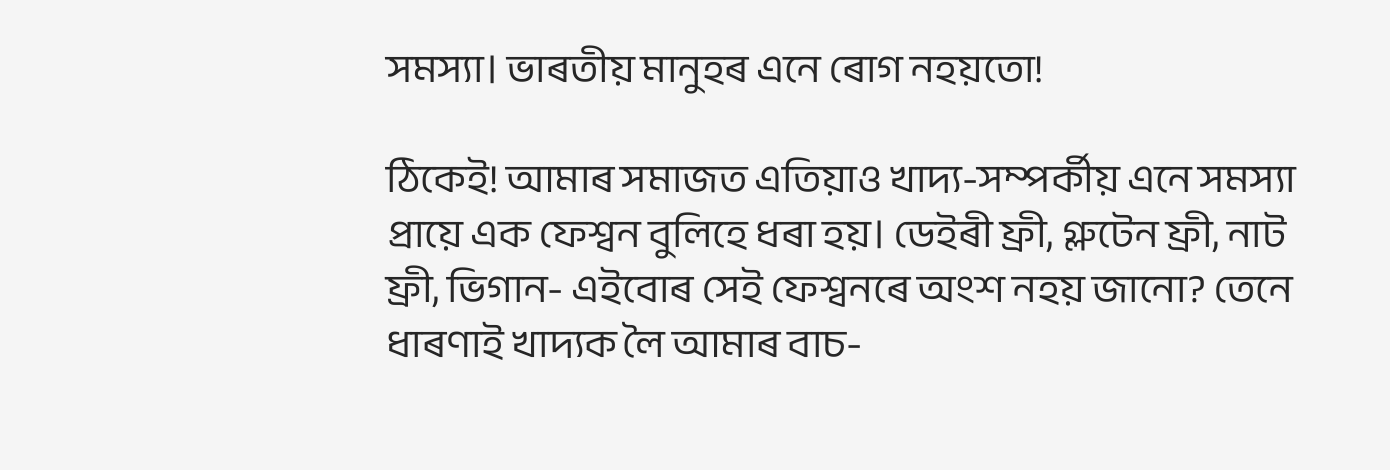সমস্যা। ভাৰতীয় মানুহৰ এনে ৰোগ নহয়তো!

ঠিকেই! আমাৰ সমাজত এতিয়াও খাদ্য-সম্পৰ্কীয় এনে সমস্যা প্ৰায়ে এক ফেশ্বন বুলিহে ধৰা হয়। ডেইৰী ফ্ৰী, গ্লুটেন ফ্ৰী, নাট ফ্ৰী, ভিগান- এইবোৰ সেই ফেশ্বনৰে অংশ নহয় জানো? তেনে ধাৰণাই খাদ্যক লৈ আমাৰ বাচ-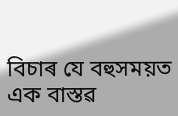বিচাৰ যে বহুসময়ত এক বাস্তৱ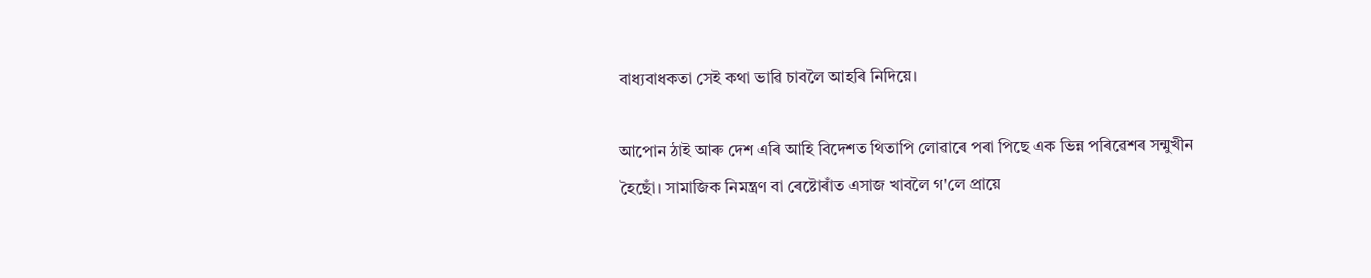বাধ্যবাধকতা সেই কথা ভাৱি চাবলৈ আহৰি নিদিয়ে।

আপোন ঠাই আৰু দেশ এৰি আহি বিদেশত থিতাপি লোৱাৰে পৰা পিছে এক ভিন্ন পৰিৱেশৰ সন্মুখীন হৈছোঁ। সামাজিক নিমন্ত্ৰণ বা ৰেষ্টোৰাঁত এসাজ খাবলৈ গ'লে প্ৰায়ে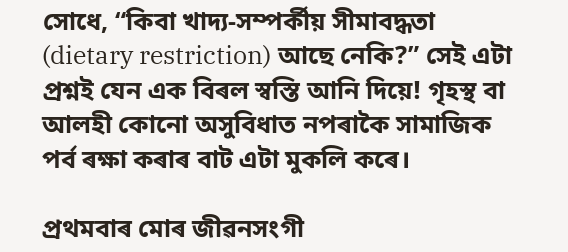সোধে, “কিবা খাদ্য-সম্পৰ্কীয় সীমাবদ্ধতা (dietary restriction) আছে নেকি?” সেই এটা প্ৰশ্নই যেন এক বিৰল স্বস্তি আনি দিয়ে! গৃহস্থ বা আলহী কোনো অসুবিধাত নপৰাকৈ সামাজিক পৰ্ব ৰক্ষা কৰাৰ বাট এটা মুকলি কৰে।

প্ৰথমবাৰ মোৰ জীৱনসংগী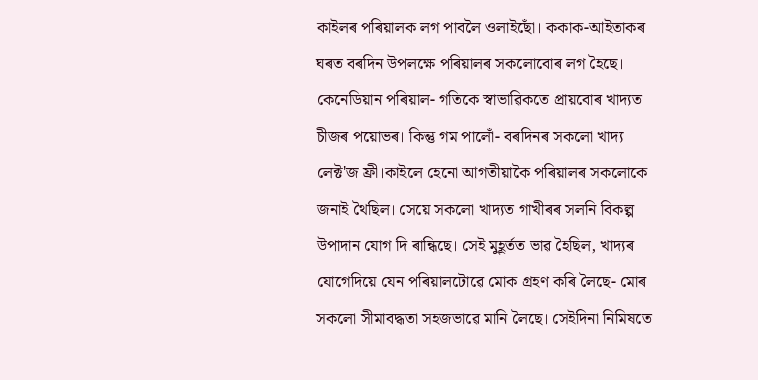কাইলৰ পৰিয়ালক লগ পাবলৈ ওলাইছোঁ। ককাক-আইতাকৰ ঘৰত বৰদিন উপলক্ষে পৰিয়ালৰ সকলোবোৰ লগ হৈছে। কেনেডিয়ান পৰিয়াল- গতিকে স্বাভাৱিকতে প্ৰায়বোৰ খাদ্যত চীজৰ পয়োভৰ। কিন্তু গম পালোঁ- বৰদিনৰ সকলো খাদ্য লেক্ট'জ ফ্ৰী।কাইলে হেনো আগতীয়াকৈ পৰিয়ালৰ সকলোকে জনাই থৈছিল। সেয়ে সকলো খাদ্যত গাখীৰৰ সলনি বিকল্প উপাদান যোগ দি ৰান্ধিছে। সেই মুহূৰ্তত ভাৱ হৈছিল, খাদ্যৰ যোগেদিয়ে যেন পৰিয়ালটোৱে মোক গ্ৰহণ কৰি লৈছে- মোৰ সকলো সীমাবদ্ধতা সহজভাৱে মানি লৈছে। সেইদিনা নিমিষতে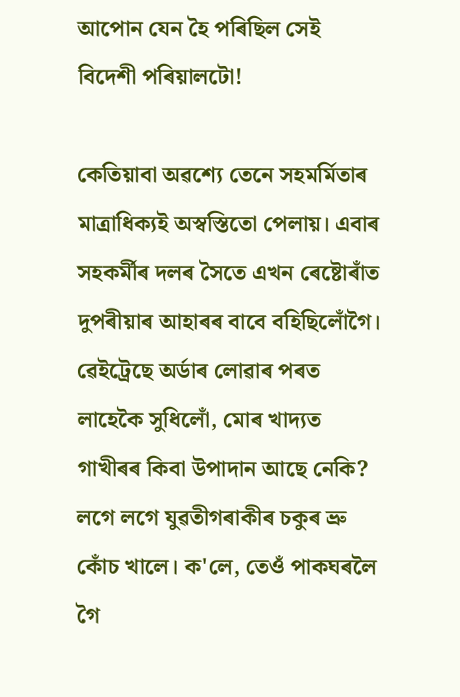আপোন যেন হৈ পৰিছিল সেই বিদেশী পৰিয়ালটো!

কেতিয়াবা অৱশ্যে তেনে সহমৰ্মিতাৰ মাত্ৰাধিক্যই অস্বস্তিতো পেলায়। এবাৰ সহকৰ্মীৰ দলৰ সৈতে এখন ৰেষ্টোৰাঁত দুপৰীয়াৰ আহাৰৰ বাবে বহিছিলোঁগৈ। ৱেইট্ৰেছে অৰ্ডাৰ লোৱাৰ পৰত লাহেকৈ সুধিলোঁ, মোৰ খাদ্যত গাখীৰৰ কিবা উপাদান আছে নেকি? লগে লগে যুৱতীগৰাকীৰ চকুৰ ভ্ৰু কোঁচ খালে। ক'লে, তেওঁ পাকঘৰলৈ গৈ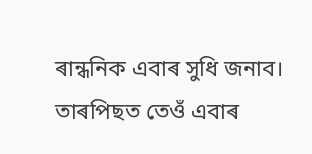ৰান্ধনিক এবাৰ সুধি জনাব। তাৰপিছত তেওঁ এবাৰ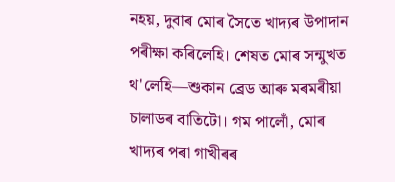নহয়, দুবাৰ মোৰ সৈতে খাদ্যৰ উপাদান পৰীক্ষা কৰিলেহি। শেষত মোৰ সন্মুখত থ'লেহি—শুকান ব্ৰেড আৰু মৰমৰীয়া চালাডৰ বাতিটো। গম পালোঁ, মোৰ খাদ্যৰ পৰা গাখীৰৰ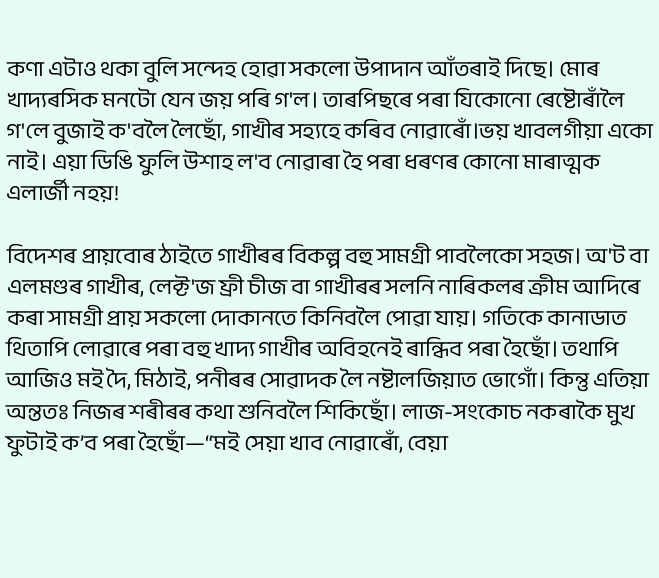কণা এটাও থকা বুলি সন্দেহ হোৱা সকলো উপাদান আঁতৰাই দিছে। মোৰ খাদ্যৰসিক মনটো যেন জয় পৰি গ'ল। তাৰপিছৰে পৰা যিকোনো ৰেষ্টোৰাঁলৈ গ'লে বুজাই ক'বলৈ লৈছোঁ, গাখীৰ সহ্যহে কৰিব নোৱাৰোঁ।ভয় খাবলগীয়া একো নাই। এয়া ডিঙি ফুলি উশাহ ল'ব নোৱাৰা হৈ পৰা ধৰণৰ কোনো মাৰাত্মক এলাৰ্জী নহয়!

বিদেশৰ প্ৰায়বোৰ ঠাইতে গাখীৰৰ বিকল্প বহু সামগ্ৰী পাবলৈকো সহজ। অ'ট বা এলমণ্ডৰ গাখীৰ, লেক্ট'জ ফ্ৰী চীজ বা গাখীৰৰ সলনি নাৰিকলৰ ক্ৰীম আদিৰে কৰা সামগ্ৰী প্ৰায় সকলো দোকানতে কিনিবলৈ পোৱা যায়। গতিকে কানাডাত থিতাপি লোৱাৰে পৰা বহু খাদ্য গাখীৰ অবিহনেই ৰান্ধিব পৰা হৈছোঁ। তথাপি আজিও মই দৈ, মিঠাই, পনীৰৰ সোৱাদক লৈ নষ্টালজিয়াত ভোগোঁ। কিন্তু এতিয়া অন্ততঃ নিজৰ শৰীৰৰ কথা শুনিবলৈ শিকিছোঁ। লাজ-সংকোচ নকৰাকৈ মুখ ফুটাই ক’ব পৰা হৈছোঁ—“মই সেয়া খাব নোৱাৰোঁ, বেয়া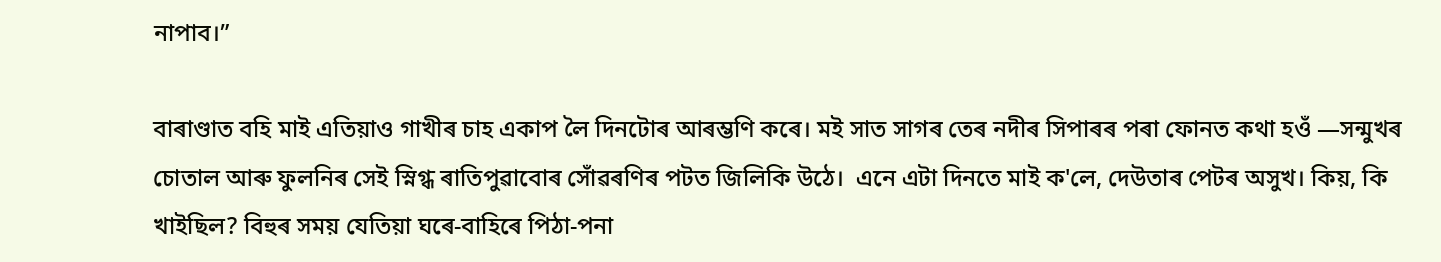নাপাব।”

বাৰাণ্ডাত বহি মাই এতিয়াও গাখীৰ চাহ একাপ লৈ দিনটোৰ আৰম্ভণি কৰে। মই সাত সাগৰ তেৰ নদীৰ সিপাৰৰ পৰা ফোনত কথা হওঁ —সন্মুখৰ চোতাল আৰু ফুলনিৰ সেই স্নিগ্ধ ৰাতিপুৱাবোৰ সোঁৱৰণিৰ পটত জিলিকি উঠে।  এনে এটা দিনতে মাই ক'লে, দেউতাৰ পেটৰ অসুখ। কিয়, কি খাইছিল? বিহুৰ সময় যেতিয়া ঘৰে-বাহিৰে পিঠা-পনা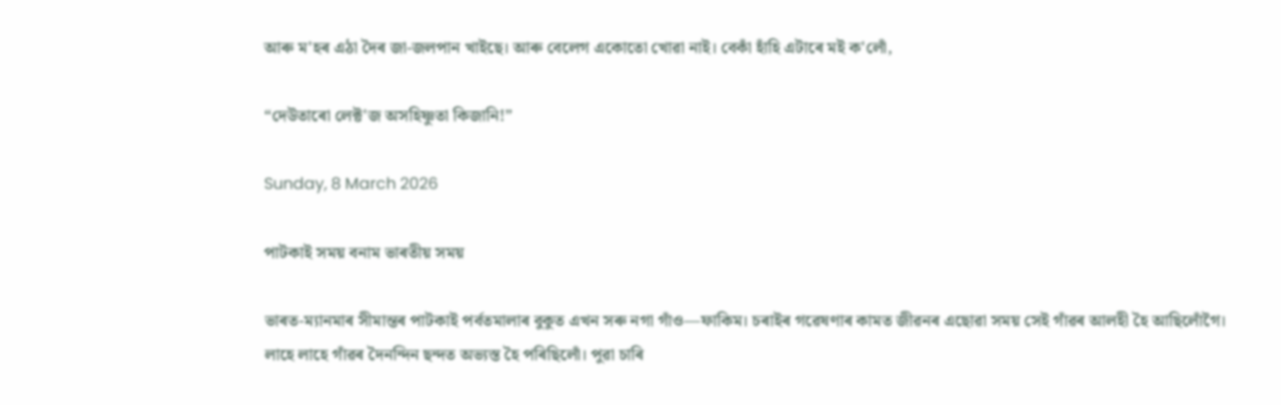আৰু ম'হৰ এঠা দৈৰ জা-জলপান খাইছে। আৰু বেলেগ একোতো খোৱা নাই। বেকাঁ হাঁহি এটাৰে মই ক'লোঁ,

“দেউতাৰো লেক্ট'জ অসহিষ্ণুতা কিজানি!”

Sunday, 8 March 2026

পাটকাই সময় বনাম ভাৰতীয় সময়

ভাৰত-ম্যানমাৰ সীমান্তৰ পাটকাই পৰ্বতমালাৰ বুকুত এখন সৰু নগা গাঁও—ফাকিম। চৰাইৰ গৱেষণাৰ কামত জীৱনৰ এছোৱা সময় সেই গাঁৱৰ আলহী হৈ আছিলোঁগৈ। লাহে লাহে গাঁৱৰ দৈনন্দিন ছন্দত অভ্যস্ত হৈ পৰিছিলোঁ। পুৱা চাৰি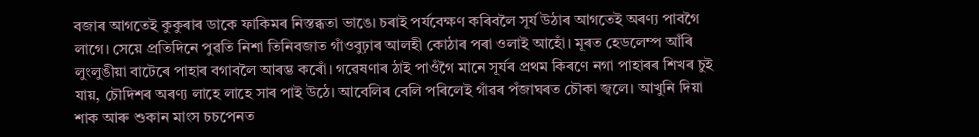বজাৰ আগতেই কুকুৰাৰ ডাকে ফাকিমৰ নিস্তব্ধতা ভাঙে। চৰাই পৰ্যবেক্ষণ কৰিবলৈ সূৰ্য উঠাৰ আগতেই অৰণ্য পাবগৈ লাগে। সেয়ে প্ৰতিদিনে পুৱতি নিশা তিনিবজাত গাঁওবুঢ়াৰ আলহী কোঠাৰ পৰা ওলাই আহোঁ। মূৰত হেডলেম্প আঁৰি লুংলুঙীয়া বাটেৰে পাহাৰ বগাবলৈ আৰম্ভ কৰোঁ। গৱেষণাৰ ঠাই পাওঁগৈ মানে সূৰ্যৰ প্ৰথম কিৰণে নগা পাহাৰৰ শিখৰ চুই যায়, চৌদিশৰ অৰণ্য লাহে লাহে সাৰ পাই উঠে। আবেলিৰ বেলি পৰিলেই গাঁৱৰ পঁজাঘৰত চৌকা জ্বলে। আখুনি দিয়া শাক আৰু শুকান মাংস চচপেনত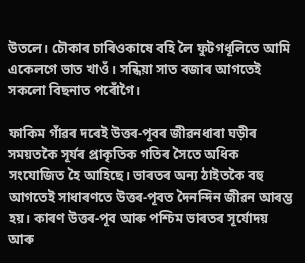উতলে। চৌকাৰ চাৰিওকাষে বহি লৈ ফুটগধূলিতে আমি একেলগে ভাত খাওঁ। সন্ধিয়া সাত বজাৰ আগতেই সকলো বিছনাত পৰোঁগৈ।

ফাকিম গাঁৱৰ দৰেই উত্তৰ-পূবৰ জীৱনধাৰা ঘড়ীৰ সময়তকৈ সূৰ্যৰ প্ৰাকৃতিক গতিৰ সৈতে অধিক সংযোজিত হৈ আহিছে। ভাৰতৰ অন্য ঠাইতকৈ বহু আগতেই সাধাৰণতে উত্তৰ-পূবত দৈনন্দিন জীৱন আৰম্ভ হয়। কাৰণ উত্তৰ-পূব আৰু পশ্চিম ভাৰতৰ সূৰ্যোদয় আৰু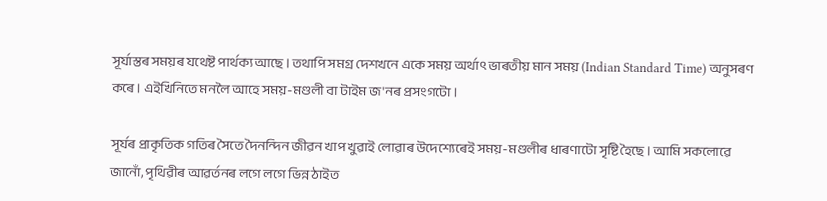সূৰ্যাস্তৰ সময়ৰ যথেষ্ট পাৰ্থক্য আছে। তথাপি সমগ্ৰ দেশখনে একে সময় অৰ্থাৎ ভাৰতীয় মান সময় (Indian Standard Time) অনুসৰণ কৰে। এইখিনিতে মনলৈ আহে সময়-মণ্ডলী বা টাইম জ'নৰ প্ৰসংগটো।

সূৰ্যৰ প্ৰাকৃতিক গতিৰ সৈতে দৈনন্দিন জীৱন খাপ খুৱাই লোৱাৰ উদেশ্যেৰেই সময়-মণ্ডলীৰ ধাৰণাটো সৃষ্টি হৈছে। আমি সকলোৱে জানোঁ, পৃথিৱীৰ আৱৰ্তনৰ লগে লগে ভিন্ন ঠাইত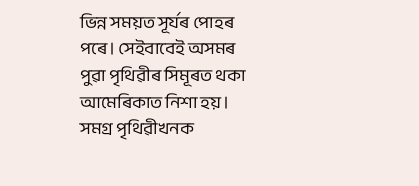ভিন্ন সময়ত সূৰ্যৰ পোহৰ পৰে। সেইবাবেই অসমৰ পুৱা পৃথিৱীৰ সিমূৰত থকা আমেৰিকাত নিশা হয়। সমগ্ৰ পৃথিৱীখনক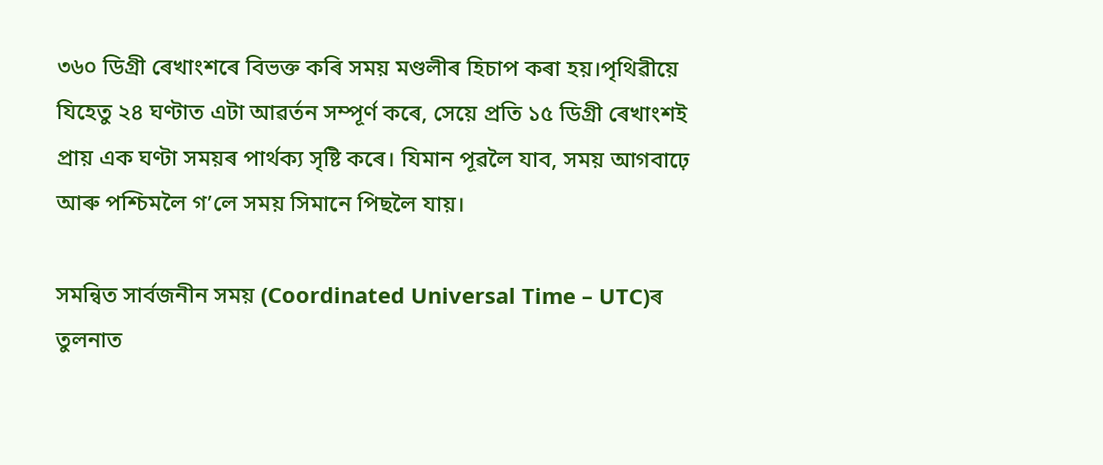৩৬০ ডিগ্ৰী ৰেখাংশৰে বিভক্ত কৰি সময় মণ্ডলীৰ হিচাপ কৰা হয়।পৃথিৱীয়ে যিহেতু ২৪ ঘণ্টাত এটা আৱৰ্তন সম্পূৰ্ণ কৰে, সেয়ে প্ৰতি ১৫ ডিগ্ৰী ৰেখাংশই প্ৰায় এক ঘণ্টা সময়ৰ পাৰ্থক্য সৃষ্টি কৰে। যিমান পূৱলৈ যাব, সময় আগবাঢ়ে আৰু পশ্চিমলৈ গ’লে সময় সিমানে পিছলৈ যায়।

সমন্বিত সাৰ্বজনীন সময় (Coordinated Universal Time – UTC)ৰ তুলনাত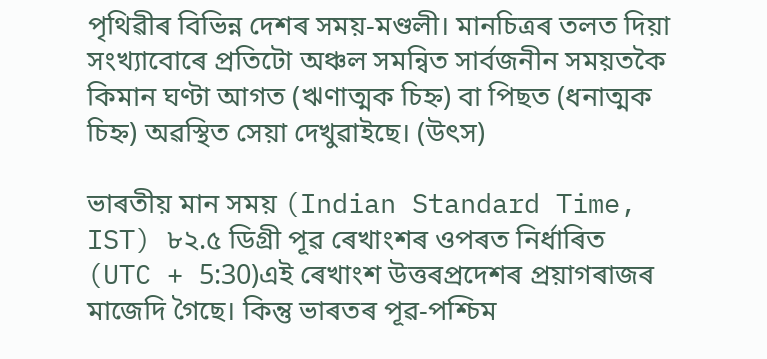পৃথিৱীৰ বিভিন্ন দেশৰ সময়-মণ্ডলী। মানচিত্ৰৰ তলত দিয়া সংখ্যাবোৰে প্ৰতিটো অঞ্চল সমন্বিত সাৰ্বজনীন সময়তকৈ কিমান ঘণ্টা আগত (ঋণাত্মক চিহ্ন) বা পিছত (ধনাত্মক চিহ্ন) অৱস্থিত সেয়া দেখুৱাইছে। (উৎস)

ভাৰতীয় মান সময় (Indian Standard Time, IST) ৮২.৫ ডিগ্ৰী পূৱ ৰেখাংশৰ ওপৰত নিৰ্ধাৰিত (UTC + 5:30)এই ৰেখাংশ উত্তৰপ্ৰদেশৰ প্ৰয়াগৰাজৰ মাজেদি গৈছে। কিন্তু ভাৰতৰ পূৱ-পশ্চিম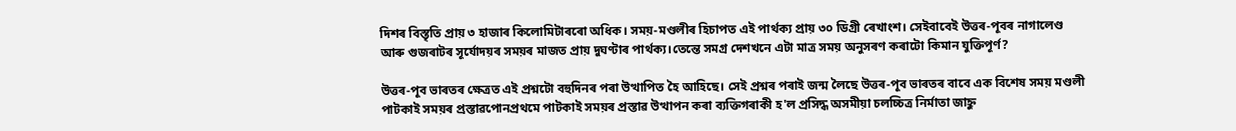দিশৰ বিস্তৃতি প্ৰায় ৩ হাজাৰ কিলোমিটাৰৰো অধিক। সময়-মণ্ডলীৰ হিচাপত এই পাৰ্থক্য প্ৰায় ৩০ ডিগ্ৰী ৰেখাংশ। সেইবাবেই উত্তৰ-পূবৰ নাগালেণ্ড আৰু গুজৰাটৰ সূৰ্যোদয়ৰ সময়ৰ মাজত প্ৰায় দুঘণ্টাৰ পাৰ্থক্য।তেন্তে সমগ্ৰ দেশখনে এটা মাত্ৰ সময় অনুসৰণ কৰাটো কিমান যুক্তিপূৰ্ণ?

উত্তৰ-পূব ভাৰতৰ ক্ষেত্ৰত এই প্ৰশ্নটো বহুদিনৰ পৰা উত্থাপিত হৈ আহিছে। সেই প্ৰশ্নৰ পৰাই জন্ম লৈছে উত্তৰ-পূব ভাৰতৰ বাবে এক বিশেষ সময় মণ্ডলী পাটকাই সময়ৰ প্ৰস্তাৱপোনপ্ৰথমে পাটকাই সময়ৰ প্ৰস্তাৱ উত্থাপন কৰা ব্যক্তিগৰাকী হ'ল প্ৰসিদ্ধ অসমীয়া চলচ্চিত্ৰ নিৰ্মাতা জাহ্নু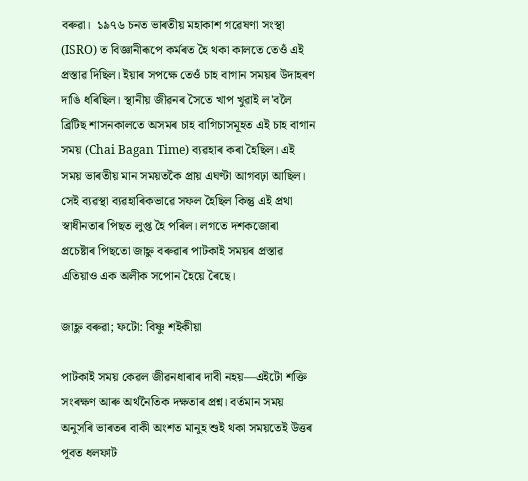বৰুৱা।  ১৯৭৬ চনত ভাৰতীয় মহাকাশ গৱেষণা সংস্থা (ISRO) ত বিজ্ঞানীৰূপে কৰ্মৰত হৈ থকা কালতে তেওঁ এই প্ৰস্তাৱ দিছিল। ইয়াৰ সপক্ষে তেওঁ চাহ বাগান সময়ৰ উদাহৰণ দাঙি ধৰিছিল। স্থানীয় জীৱনৰ সৈতে খাপ খুৱাই ল'বলৈ ব্ৰিটিছ শাসনকালতে অসমৰ চাহ বাগিচাসমূহত এই চাহ বাগান সময় (Chai Bagan Time) ব্যৱহাৰ কৰা হৈছিল। এই সময় ভাৰতীয় মান সময়তকৈ প্ৰায় এঘণ্টা আগবঢ়া আছিল। সেই ব্যৱস্থা ব্যৱহাৰিকভাৱে সফল হৈছিল কিন্তু এই প্ৰথা স্বাধীনতাৰ পিছত লুপ্ত হৈ পৰিল। লগতে দশকজোৰা প্ৰচেষ্টাৰ পিছতো জাহ্নু বৰুৱাৰ পাটকাই সময়ৰ প্ৰস্তাৱ এতিয়াও এক অলীক সপোন হৈয়ে ৰৈছে।

জাহ্নু বৰুৱা; ফটো: বিষ্ণু শইকীয়া

পাটকাই সময় কেৱল জীৱনধাৰাৰ দাবী নহয়—এইটো শক্তি সংৰক্ষণ আৰু অৰ্থনৈতিক দক্ষতাৰ প্ৰশ্ন। বৰ্তমান সময় অনুসৰি ভাৰতৰ বাকী অংশত মানুহ শুই থকা সময়তেই উত্তৰ পূবত ধলফাট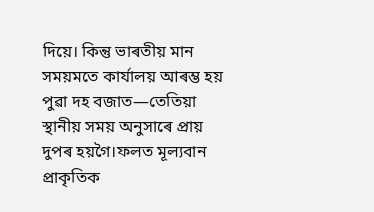দিয়ে। কিন্তু ভাৰতীয় মান সময়মতে কাৰ্যালয় আৰম্ভ হয় পুৱা দহ বজাত—তেতিয়া স্থানীয় সময় অনুসাৰে প্ৰায় দুপৰ হয়গৈ।ফলত মূল্যবান প্ৰাকৃতিক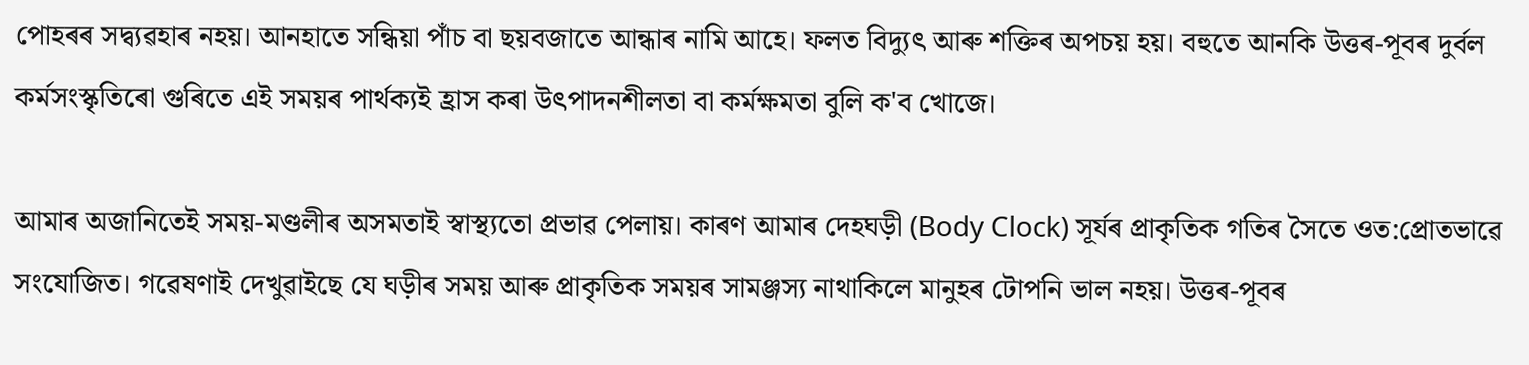পোহৰৰ সদ্ব্যৱহাৰ নহয়। আনহাতে সন্ধিয়া পাঁচ বা ছয়বজাতে আন্ধাৰ নামি আহে। ফলত বিদ্যুৎ আৰু শক্তিৰ অপচয় হয়। বহুতে আনকি উত্তৰ-পূবৰ দুৰ্বল কৰ্মসংস্কৃতিৰো গুৰিতে এই সময়ৰ পাৰ্থক্যই হ্ৰাস কৰা উৎপাদনশীলতা বা কৰ্মক্ষমতা বুলি ক'ব খোজে।

আমাৰ অজানিতেই সময়-মণ্ডলীৰ অসমতাই স্বাস্থ্যতো প্ৰভাৱ পেলায়। কাৰণ আমাৰ দেহঘড়ী (Body Clock) সূৰ্যৰ প্ৰাকৃতিক গতিৰ সৈতে ওত:প্ৰোতভাৱে সংযোজিত। গৱেষণাই দেখুৱাইছে যে ঘড়ীৰ সময় আৰু প্ৰাকৃতিক সময়ৰ সামঞ্জস্য নাথাকিলে মানুহৰ টোপনি ভাল নহয়। উত্তৰ-পূবৰ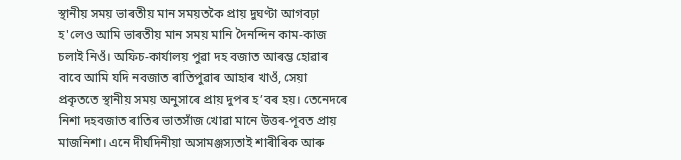স্থানীয় সময় ভাৰতীয় মান সময়তকৈ প্ৰায় দুঘণ্টা আগবঢ়া হ'লেও আমি ভাৰতীয় মান সময় মানি দৈনন্দিন কাম-কাজ চলাই নিওঁ। অফিচ-কাৰ্যালয় পুৱা দহ বজাত আৰম্ভ হোৱাৰ বাবে আমি যদি নবজাত ৰাতিপুৱাৰ আহাৰ খাওঁ, সেয়া প্ৰকৃততে স্থানীয় সময় অনুসাৰে প্ৰায় দুপৰ হ’বৰ হয়। তেনেদৰে নিশা দহবজাত ৰাতিৰ ভাতসাঁজ খোৱা মানে উত্তৰ-পূবত প্ৰায় মাজনিশা। এনে দীর্ঘদিনীয়া অসামঞ্জস্যতাই শাৰীৰিক আৰু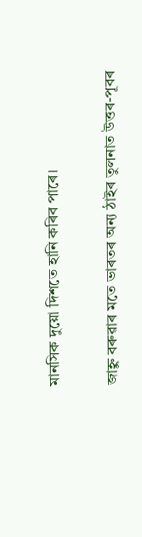মানসিক দুয়ো দিশতে হানি কৰিব পাৰে।

জাহ্নু বৰুৱাৰ মতে ভাৰতৰ অন্য ঠাইৰ তুলনাত উত্তৰ-পূবৰ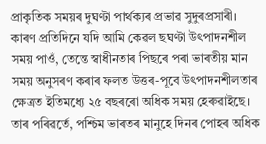প্ৰাকৃতিক সময়ৰ দুঘণ্টা পাৰ্থক্যৰ প্ৰভাৱ সুদুৰপ্ৰসাৰী। কাৰণ প্ৰতিদিনে যদি আমি কেৱল ছঘণ্টা উৎপাদনশীল সময় পাওঁ, তেন্তে স্বাধীনতাৰ পিছৰে পৰা ভাৰতীয় মান সময় অনুসৰণ কৰাৰ ফলত উত্তৰ-পূবে উৎপাদনশীলতাৰ ক্ষেত্ৰত ইতিমধ্যে ২৫ বছৰৰো অধিক সময় হেৰুৱাইছে। তাৰ পৰিৱৰ্তে, পশ্চিম ভাৰতৰ মানুহে দিনৰ পোহৰ অধিক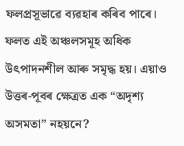ফলপ্ৰসূভাৱে ব্যৱহাৰ কৰিব পাৰে। ফলত এই অঞ্চলসমূহ অধিক উৎপাদনশীল আৰু সমৃদ্ধ হয়। এয়াও উত্তৰ-পূবৰ ক্ষেত্ৰত এক “অদৃশ্য অসমতা” নহয়নে?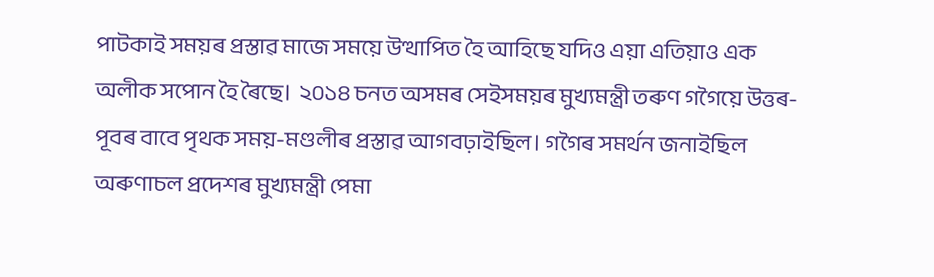পাটকাই সময়ৰ প্ৰস্তাৱ মাজে সময়ে উত্থাপিত হৈ আহিছে যদিও এয়া এতিয়াও এক অলীক সপোন হৈ ৰৈছে।  ২০১৪ চনত অসমৰ সেইসময়ৰ মুখ্যমন্ত্ৰী তৰুণ গগৈয়ে উত্তৰ-পূবৰ বাবে পৃথক সময়-মণ্ডলীৰ প্ৰস্তাৱ আগবঢ়াইছিল। গগৈৰ সমৰ্থন জনাইছিল অৰুণাচল প্ৰদেশৰ মুখ্যমন্ত্ৰী পেমা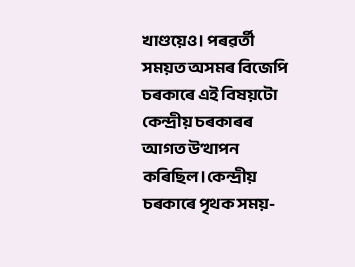খাণ্ডয়েও। পৰৱৰ্তী সময়ত অসমৰ বিজেপি চৰকাৰে এই বিষয়টো কেন্দ্ৰীয় চৰকাৰৰ আগত উত্থাপন কৰিছিল।কেন্দ্ৰীয় চৰকাৰে পৃথক সময়-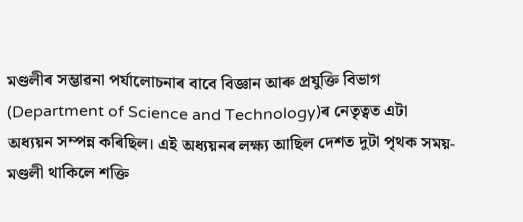মণ্ডলীৰ সম্ভাৱনা পৰ্যালোচনাৰ বাবে বিজ্ঞান আৰু প্ৰযুক্তি বিভাগ (Department of Science and Technology)ৰ নেতৃত্বত এটা অধ্যয়ন সম্পন্ন কৰিছিল। এই অধ্যয়নৰ লক্ষ্য আছিল দেশত দুটা পৃথক সময়-মণ্ডলী থাকিলে শক্তি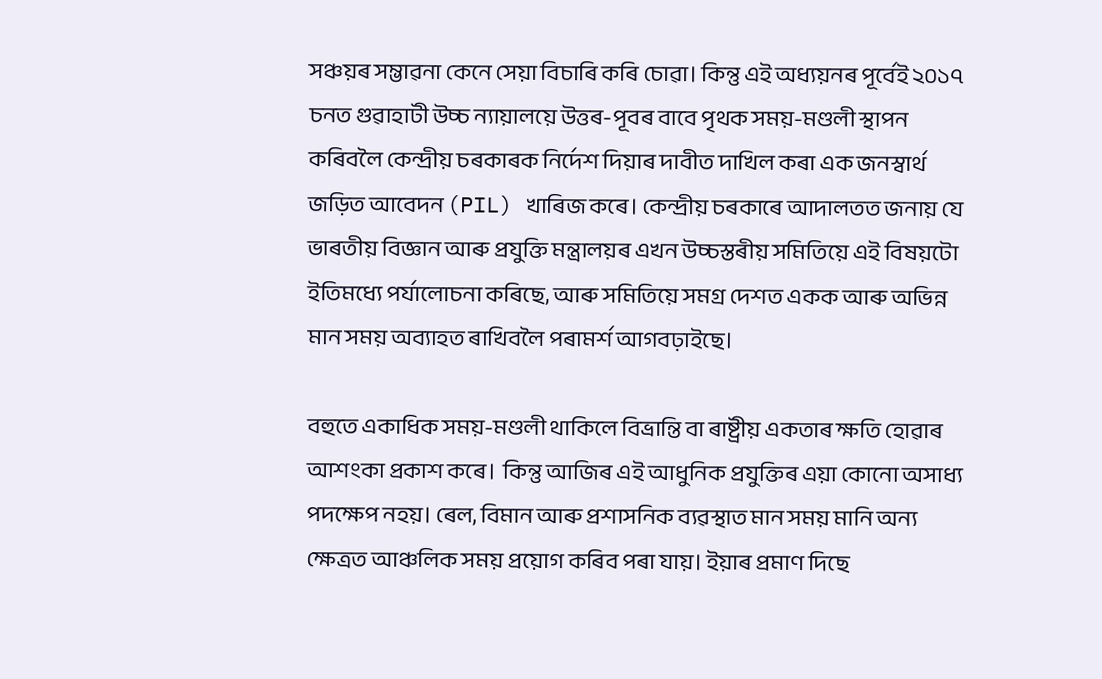সঞ্চয়ৰ সম্ভাৱনা কেনে সেয়া বিচাৰি কৰি চোৱা। কিন্তু এই অধ্যয়নৰ পূৰ্বেই ২০১৭ চনত গুৱাহাটী উচ্চ ন্যায়ালয়ে উত্তৰ-পূবৰ বাবে পৃথক সময়-মণ্ডলী স্থাপন কৰিবলৈ কেন্দ্ৰীয় চৰকাৰক নিৰ্দেশ দিয়াৰ দাবীত দাখিল কৰা এক জনস্বাৰ্থ জড়িত আবেদন (PIL) খাৰিজ কৰে। কেন্দ্ৰীয় চৰকাৰে আদালতত জনায় যে ভাৰতীয় বিজ্ঞান আৰু প্ৰযুক্তি মন্ত্ৰালয়ৰ এখন উচ্চস্তৰীয় সমিতিয়ে এই বিষয়টো ইতিমধ্যে পৰ্যালোচনা কৰিছে, আৰু সমিতিয়ে সমগ্ৰ দেশত একক আৰু অভিন্ন মান সময় অব্যাহত ৰাখিবলৈ পৰামৰ্শ আগবঢ়াইছে।

বহুতে একাধিক সময়-মণ্ডলী থাকিলে বিভ্ৰান্তি বা ৰাষ্ট্ৰীয় একতাৰ ক্ষতি হোৱাৰ আশংকা প্ৰকাশ কৰে।  কিন্তু আজিৰ এই আধুনিক প্ৰযুক্তিৰ এয়া কোনো অসাধ্য পদক্ষেপ নহয়। ৰেল, বিমান আৰু প্ৰশাসনিক ব্যৱস্থাত মান সময় মানি অন্য ক্ষেত্ৰত আঞ্চলিক সময় প্ৰয়োগ কৰিব পৰা যায়। ইয়াৰ প্ৰমাণ দিছে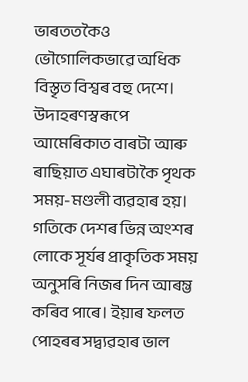ভাৰততকৈও ভৌগোলিকভাৱে অধিক বিস্তৃত বিশ্বৰ বহু দেশে। উদাহৰণস্বৰূপে আমেৰিকাত বাৰটা আৰু ৰাছিয়াত এঘাৰটাকৈ পৃথক সময়-মণ্ডলী ব্যৱহাৰ হয়। গতিকে দেশৰ ভিন্ন অংশৰ লোকে সূৰ্যৰ প্ৰাকৃতিক সময় অনুসৰি নিজৰ দিন আৰম্ভ কৰিব পাৰে। ইয়াৰ ফলত পোহৰৰ সদ্ব্যৱহাৰ ভাল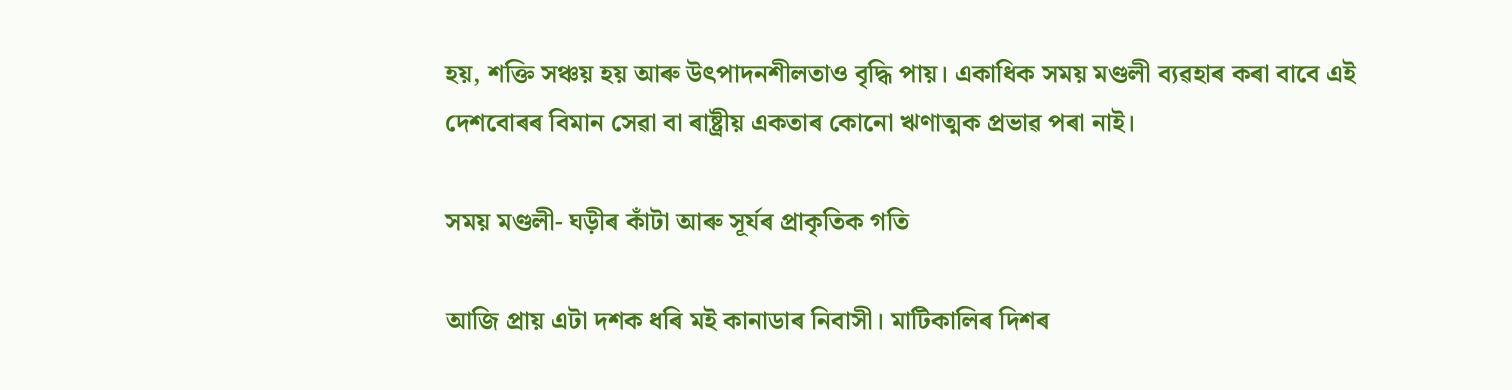হয়, শক্তি সঞ্চয় হয় আৰু উৎপাদনশীলতাও বৃদ্ধি পায়। একাধিক সময় মণ্ডলী ব্যৱহাৰ কৰা বাবে এই দেশবোৰৰ বিমান সেৱা বা ৰাষ্ট্ৰীয় একতাৰ কোনো ঋণাত্মক প্ৰভাৱ পৰা নাই।

সময় মণ্ডলী- ঘড়ীৰ কাঁটা আৰু সূৰ্যৰ প্ৰাকৃতিক গতি

আজি প্ৰায় এটা দশক ধৰি মই কানাডাৰ নিবাসী। মাটিকালিৰ দিশৰ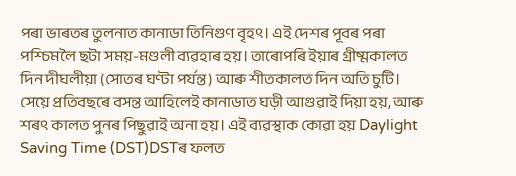পৰা ভাৰতৰ তুলনাত কানাডা তিনিগুণ বৃহৎ। এই দেশৰ পূবৰ পৰা পশ্চিমলৈ ছটা সময়-মণ্ডলী ব্যৱহাৰ হয়। তাৰোপৰি ইয়াৰ গ্ৰীষ্মকালত দিন দীঘলীয়া (সোতৰ ঘণ্টা পৰ্যন্ত) আৰু শীতকালত দিন অতি চুটি। সেয়ে প্ৰতিবছৰে বসন্ত আহিলেই কানাডাত ঘড়ী আগুৱাই দিয়া হয়, আৰু শৰৎ কালত পুনৰ পিছুৱাই অনা হয়। এই ব্যৱস্থাক কোৱা হয় Daylight Saving Time (DST)DSTৰ ফলত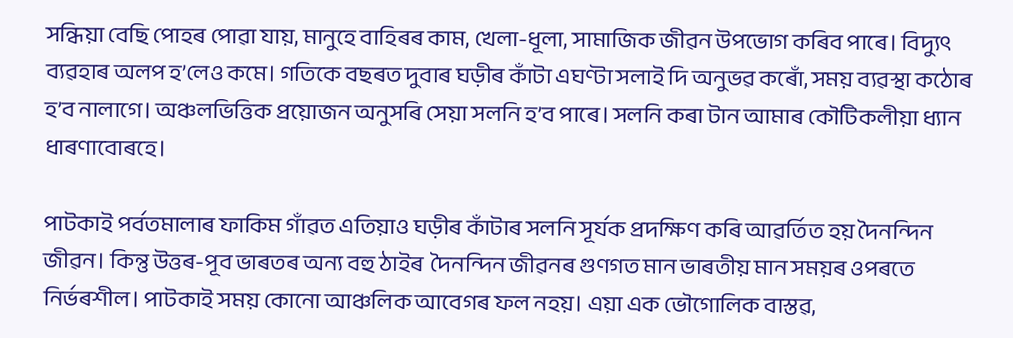সন্ধিয়া বেছি পোহৰ পোৱা যায়, মানুহে বাহিৰৰ কাম, খেলা-ধূলা, সামাজিক জীৱন উপভোগ কৰিব পাৰে। বিদ্যুৎ ব্যৱহাৰ অলপ হ’লেও কমে। গতিকে বছৰত দুবাৰ ঘড়ীৰ কাঁটা এঘণ্টা সলাই দি অনুভৱ কৰোঁ, সময় ব্যৱস্থা কঠোৰ হ’ব নালাগে। অঞ্চলভিত্তিক প্ৰয়োজন অনুসৰি সেয়া সলনি হ’ব পাৰে। সলনি কৰা টান আমাৰ কৌটিকলীয়া ধ্যান ধাৰণাবোৰহে।

পাটকাই পৰ্বতমালাৰ ফাকিম গাঁৱত এতিয়াও ঘড়ীৰ কাঁটাৰ সলনি সূৰ্যক প্ৰদক্ষিণ কৰি আৱৰ্তিত হয় দৈনন্দিন জীৱন। কিন্তু উত্তৰ-পূব ভাৰতৰ অন্য বহু ঠাইৰ  দৈনন্দিন জীৱনৰ গুণগত মান ভাৰতীয় মান সময়ৰ ওপৰতে নিৰ্ভৰশীল। পাটকাই সময় কোনো আঞ্চলিক আবেগৰ ফল নহয়। এয়া এক ভৌগোলিক বাস্তৱ,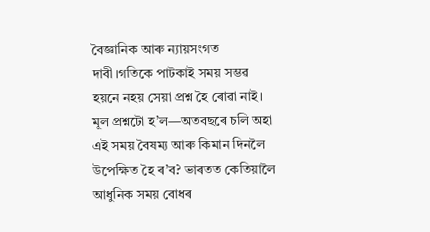বৈজ্ঞানিক আৰু ন্যায়সংগত দাবী।গতিকে পাটকাই সময় সম্ভৱ হয়নে নহয় সেয়া প্ৰশ্ন হৈ ৰোৱা নাই। মূল প্ৰশ্নটো হ’ল—অতবছৰে চলি অহা এই সময় বৈষম্য আৰু কিমান দিনলৈ উপেক্ষিত হৈ ৰ’ব? ভাৰতত কেতিয়ালৈ আধুনিক সময় বোধৰ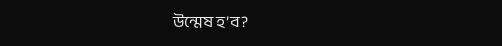উন্মেষ হ’ব?